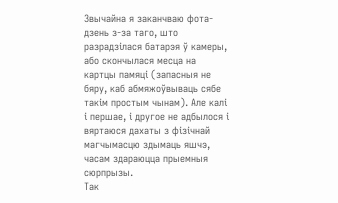Звычайна я заканчваю фота-дзень з-за таго, што разрадзілася батарэя ў камеры, або скончылася месца на картцы памяці (запасныя не бяру, каб абмяжоўвываць сябе такім простым чынам). Але калі і першае, і другое не адбылося і вяртаюся дахаты з фізічнай магчымасцю здымаць яшчэ, часам здараюцца прыемныя сюрпрызы.
Так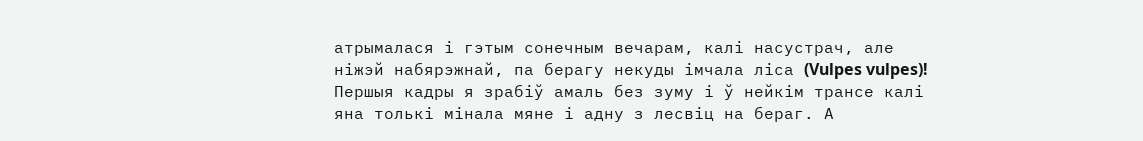атрымалася і гэтым сонечным вечарам, калі насустрач, але ніжэй набярэжнай, па берагу некуды імчала ліса (Vulpes vulpes)! Першыя кадры я зрабіў амаль без зуму і ў нейкім трансе калі яна толькі мінала мяне і адну з лесвіц на бераг. А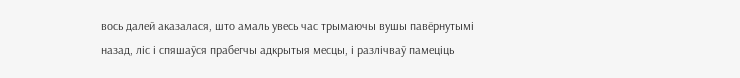вось далей аказалася, што амаль увесь час трымаючы вушы павёрнутымі назад, ліс і спяшаўся прабегчы адкрытыя месцы, і разлічваў памеціць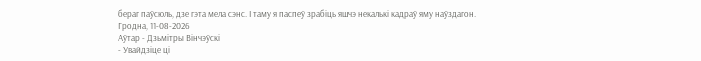бераг паўсюль, дзе гэта мела сэнс. І таму я паспеў зрабіць яшчэ некалькі кадраў яму наўздагон.
Гродна, 11-08-2026
Аўтар - Дзьмітры Вінчэўскі
- Увайдзіце ці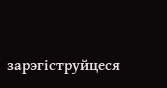зарэгіструйцеся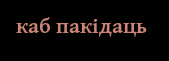каб пакідаць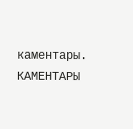каментары.
КАМЕНТАРЫ